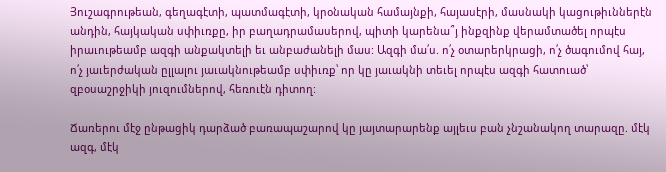Յուշագրութեան, գեղագէտի, պատմագէտի, կրօնական համայնքի, հայասէրի, մասնակի կացութիւններէն անդին, հայկական սփիւռքը, իր բաղադրամասերով, պիտի կարենա՞յ ինքզինք վերամտածել որպէս իրաւութեամբ ազգի անքակտելի եւ անբաժանելի մաս: Ազգի մա՛ս. ո՛չ օտարերկրացի, ո՛չ ծագումով հայ, ո՛չ յաւերժական ըլլալու յաւակնութեամբ սփիւռք՝ որ կը յաւակնի տեւել որպէս ազգի հատուած՝ զբօսաշրջիկի յուզումներով, հեռուէն դիտող:

Ճառերու մէջ ընթացիկ դարձած բառապաշարով կը յայտարարենք այլեւս բան չնշանակող տարազը. մէկ ազգ, մէկ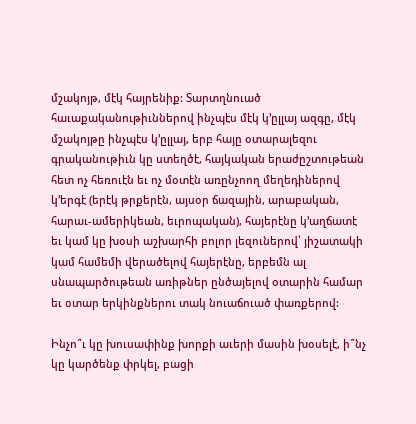մշակոյթ, մէկ հայրենիք: Տարտղնուած հաւաքականութիւններով ինչպէս մէկ կ’ըլլայ ազգը, մէկ մշակոյթը ինչպէս կ’ըլլայ, երբ հայը օտարալեզու գրականութիւն կը ստեղծէ, հայկական երաժըշտութեան հետ ոչ հեռուէն եւ ոչ մօտէն առընչոող մեղեդիներով կ’երգէ (երէկ թրքերէն, այսօր ճազային, արաբական, հարաւ-ամերիկեան, եւրոպական), հայերէնը կ’աղճատէ եւ կամ կը խօսի աշխարհի բոլոր լեզուներով՝ յիշատակի կամ համեմի վերածելով հայերէնը, երբեմն ալ սնապարծութեան առիթներ ընծայելով օտարին համար եւ օտար երկինքներու տակ նուաճուած փառքերով:

Ինչո՞ւ կը խուսափինք խորքի աւերի մասին խօսելէ, ի՞նչ կը կարծենք փրկել, բացի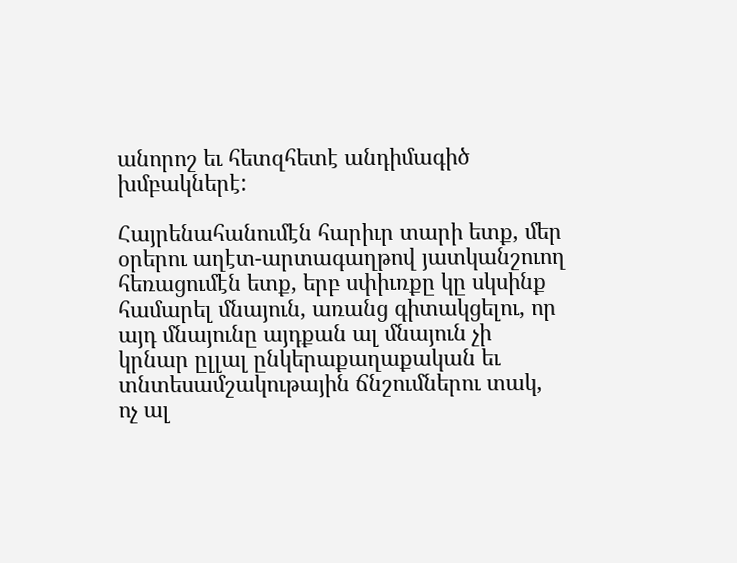անորոշ եւ հետզհետէ անդիմագիծ խմբակներէ:

Հայրենահանումէն հարիւր տարի ետք, մեր օրերու աղէտ-արտագաղթով յատկանշուող հեռացումէն ետք, երբ սփիւռքը կը սկսինք համարել մնայուն, առանց գիտակցելու, որ այդ մնայունը այդքան ալ մնայուն չի կրնար ըլլալ ընկերաքաղաքական եւ տնտեսամշակութային ճնշումներու տակ, ոչ ալ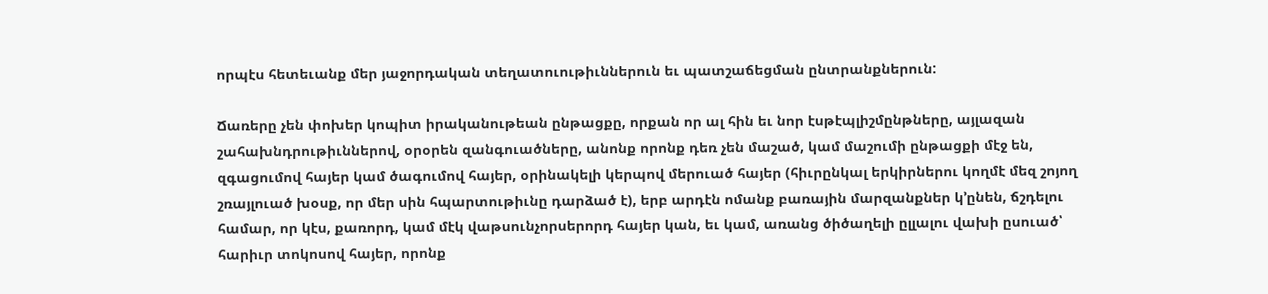որպէս հետեւանք մեր յաջորդական տեղատուութիւններուն եւ պատշաճեցման ընտրանքներուն:

Ճառերը չեն փոխեր կոպիտ իրականութեան ընթացքը, որքան որ ալ հին եւ նոր էսթէպլիշմընթները, այլազան շահախնդրութիւններով, օրօրեն զանգուածները, անոնք որոնք դեռ չեն մաշած, կամ մաշումի ընթացքի մէջ են, զգացումով հայեր կամ ծագումով հայեր, օրինակելի կերպով մերուած հայեր (հիւրընկալ երկիրներու կողմէ մեզ շոյող շռայլուած խօսք, որ մեր սին հպարտութիւնը դարձած է), երբ արդէն ոմանք բառային մարզանքներ կ’ընեն, ճշդելու համար, որ կէս, քառորդ, կամ մէկ վաթսունչորսերորդ հայեր կան, եւ կամ, առանց ծիծաղելի ըլլալու վախի ըսուած՝ հարիւր տոկոսով հայեր, որոնք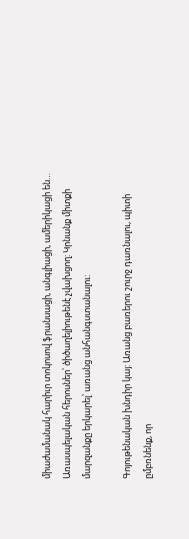միաժամանակ հարիւր տոկոսով ֆրանսացի, անգլիացի, ամերիկացի են… Առասպելական հերոսներ՝ ծիծաղելիութենէ չվախցող: Կրնանք միտքի մարզանքը երկարել՝ առանց անհանգստանալու:

Գոյութենական խնդիր կայ: Առանց բառերու շուրջ դառնալու, պիտի ըմբռնենք, որ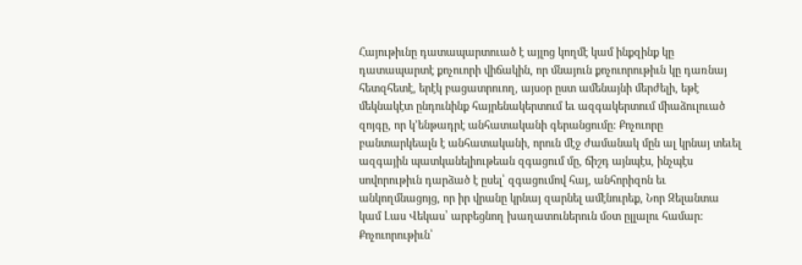Հայութիւնը դատապարտուած է այլոց կողմէ կամ ինքզինք կը դատապարտէ քոչուորի վիճակին, որ մնայուն քոչուորութիւն կը դառնայ հետզհետէ, երէկ բացատրուող, այսօր ըստ ամենայնի մերժելի, եթէ մեկնակէտ ընդունինք հայրենակերտում եւ ազգակերտում միաձուլուած զոյգը, որ կ’ենթադրէ անհատականի գերանցումը: Քոչուորը բանտարկեալն է անհատականի, որուն մէջ ժամանակ մըն ալ կրնայ տեւել ազգային պատկանելիութեան զգացում մը, ճիշդ այնպէս, ինչպէս սովորութիւն դարձած է ըսել՝ զգացումով հայ, անհորիզոն եւ անկողմնացոյց, որ իր վրանը կրնայ զարնել ամէնուրեք, Նոր Զելանտա կամ Լաս Վեկաս՝ արբեցնող խաղատուներուն մօտ ըլլալու համար: Քոչուորութիւն՝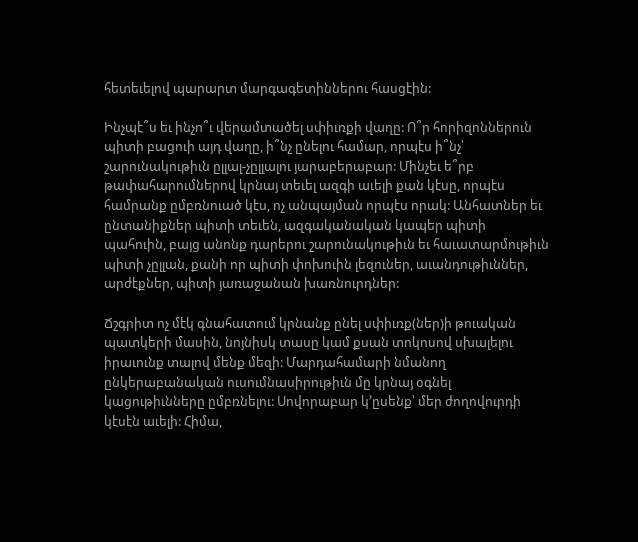հետեւելով պարարտ մարգագետիններու հասցէին:

Ինչպէ՞ս եւ ինչո՞ւ վերամտածել սփիւռքի վաղը: Ո՞ր հորիզոններուն պիտի բացուի այդ վաղը, ի՞նչ ընելու համար, որպէս ի՞նչ՝ շարունակութիւն ըլլալ-չըլլալու յարաբերաբար: Մինչեւ ե՞րբ թափահարումներով կրնայ տեւել ազգի աւելի քան կէսը, որպէս համրանք ըմբռնուած կէս, ոչ անպայման որպէս որակ: Անհատներ եւ ընտանիքներ պիտի տեւեն, ազգականական կապեր պիտի պահուին, բայց անոնք դարերու շարունակութիւն եւ հաւատարմութիւն պիտի չըլլան, քանի որ պիտի փոխուին լեզուներ, աւանդութիւններ, արժէքներ, պիտի յառաջանան խառնուրդներ:

Ճշգրիտ ոչ մէկ գնահատում կրնանք ընել սփիւռք(ներ)ի թուական պատկերի մասին, նոյնիսկ տասը կամ քսան տոկոսով սխալելու իրաւունք տալով մենք մեզի: Մարդահամարի նմանող ընկերաբանական ուսումնասիրութիւն մը կրնայ օգնել կացութիւնները ըմբռնելու: Սովորաբար կ’ըսենք՝ մեր ժողովուրդի կէսէն աւելի: Հիմա,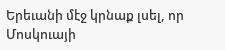Երեւանի մէջ կրնաք լսել, որ Մոսկուայի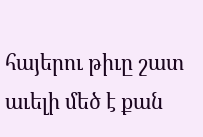հայերու թիւը շատ աւելի մեծ է քան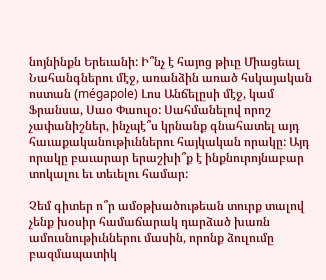նոյնինքն Երեւանի: Ի՞նչ է հայոց թիւը Միացեալ Նահանգներու մէջ, առանձին առած հսկայական ոստան (mégapole) Լոս Անճելըսի մէջ, կամ Ֆրանսա, Սաօ Փաուլօ: Սահմանելով որոշ չափանիշներ, ինչպէ՞ս կրնանք գնահատել այդ հաւաքականութիւններու հայկական որակը: Այդ որակը բաւարար երաշխի՞ք է ինքնուրոյնաբար տոկալու եւ տեւելու համար:

Չեմ գիտեր ո՞ր ամօթխածութեան տուրք տալով չենք խօսիր համաճարակ դարձած խառն ամուսնութիւններու մասին, որոնք ձուլումը բազմապատիկ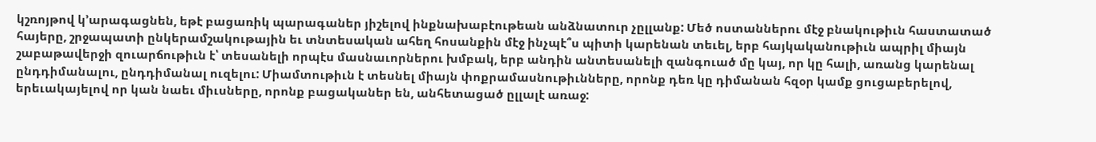կշռոյթով կ’արագացնեն, եթէ բացառիկ պարագաներ յիշելով ինքնախաբէութեան անձնատուր չըլլանք: Մեծ ոստաններու մէջ բնակութիւն հաստատած հայերը, շրջապատի ընկերամշակութային եւ տնտեսական ահեղ հոսանքին մէջ ինչպէ՞ս պիտի կարենան տեւել, երբ հայկականութիւն ապրիլ միայն շաբաթավերջի զուարճութիւն է՝ տեսանելի որպէս մասնաւորներու խմբակ, երբ անդին անտեսանելի զանգուած մը կայ, որ կը հալի, առանց կարենալ ընդդիմանալու, ընդդիմանալ ուզելու: Միամտութիւն է տեսնել միայն փոքրամասնութիւնները, որոնք դեռ կը դիմանան հզօր կամք ցուցաբերելով, երեւակայելով որ կան նաեւ միւսները, որոնք բացականեր են, անհետացած ըլլալէ առաջ: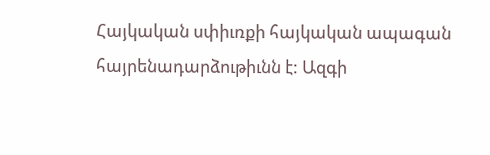Հայկական սփիւռքի հայկական ապագան հայրենադարձութիւնն է: Ազգի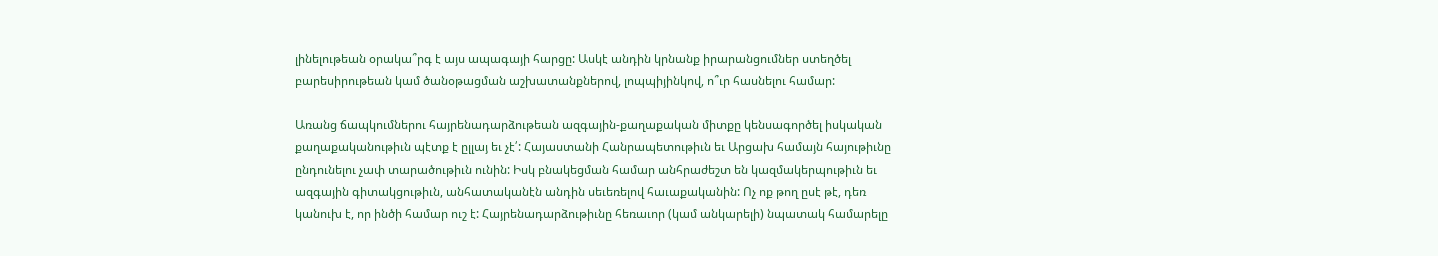լինելութեան օրակա՞րգ է այս ապագայի հարցը: Ասկէ անդին կրնանք իրարանցումներ ստեղծել բարեսիրութեան կամ ծանօթացման աշխատանքներով, լոպպիյինկով, ո՞ւր հասնելու համար:

Առանց ճապկումներու հայրենադարձութեան ազգային-քաղաքական միտքը կենսագործել իսկական քաղաքականութիւն պէտք է ըլլայ եւ չէ՛: Հայաստանի Հանրապետութիւն եւ Արցախ համայն հայութիւնը ընդունելու չափ տարածութիւն ունին: Իսկ բնակեցման համար անհրաժեշտ են կազմակերպութիւն եւ ազգային գիտակցութիւն, անհատականէն անդին սեւեռելով հաւաքականին: Ոչ ոք թող ըսէ թէ, դեռ կանուխ է, որ ինծի համար ուշ է: Հայրենադարձութիւնը հեռաւոր (կամ անկարելի) նպատակ համարելը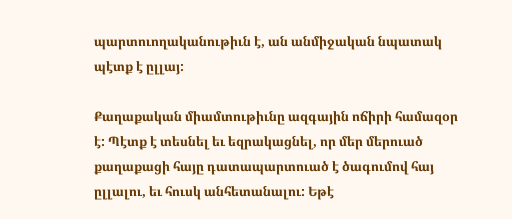պարտուողականութիւն է, ան անմիջական նպատակ պէտք է ըլլայ:

Քաղաքական միամտութիւնը ազգային ոճիրի համազօր է: Պէտք է տեսնել եւ եզրակացնել, որ մեր մերուած քաղաքացի հայը դատապարտուած է ծագումով հայ ըլլալու, եւ հուսկ անհետանալու: Եթէ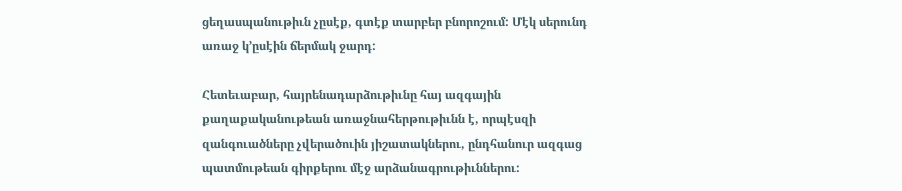ցեղասպանութիւն չըսէք, գտէք տարբեր բնորոշում: Մէկ սերունդ առաջ կ’ըսէին ճերմակ ջարդ:

Հետեւաբար, հայրենադարձութիւնը հայ ազգային քաղաքականութեան առաջնահերթութիւնն է, որպէսզի զանգուածները չվերածուին յիշատակներու, ընդհանուր ազգաց պատմութեան գիրքերու մէջ արձանագրութիւններու: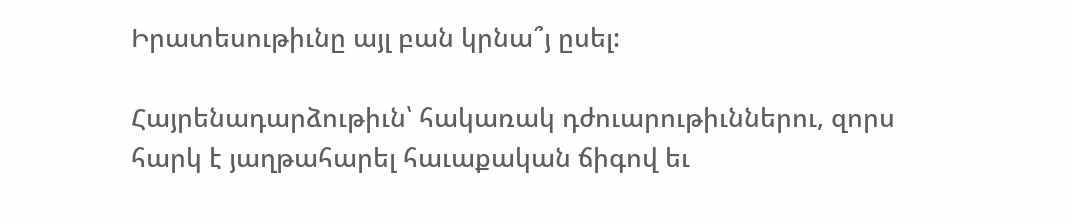Իրատեսութիւնը այլ բան կրնա՞յ ըսել:

Հայրենադարձութիւն՝ հակառակ դժուարութիւններու, զորս հարկ է յաղթահարել հաւաքական ճիգով եւ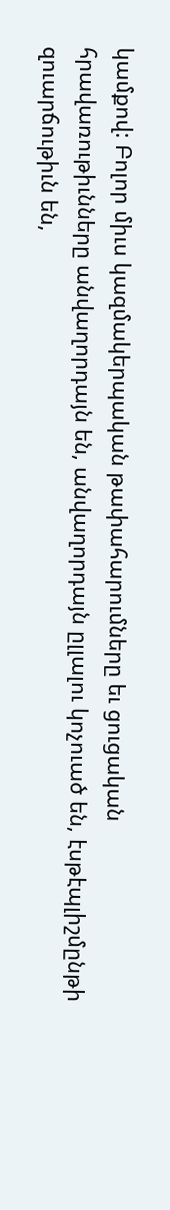կամքով: Բոլոր միւս կազմակերպական թափահարումները եւ ցուցական հրավառութիւնները անվաղորդայն են, անվաղորդայն ըլլալու կոչուած են, էսթէպլիշմընթի զուարճութիւն են,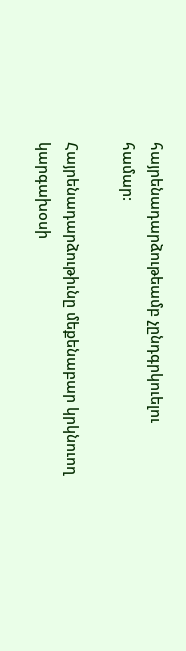հայրենադարձութեամբ չընդգրկուելու համար:

Հայրենադարձութիւնը մեքենաբար կրկնուող կարգախօսի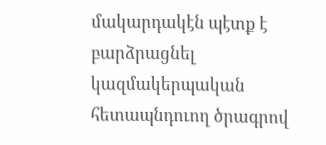մակարդակէն պէտք է բարձրացնել կազմակերպական հետապնդուող ծրագրով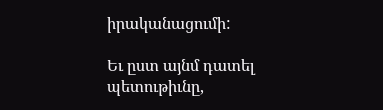իրականացումի:

Եւ ըստ այնմ դատել պետութիւնը,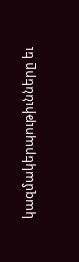կազմակերպութիւնները եւ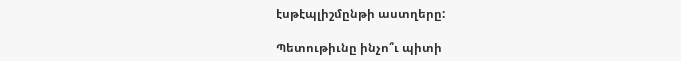էսթէպլիշմընթի աստղերը:

Պետութիւնը ինչո՞ւ պիտի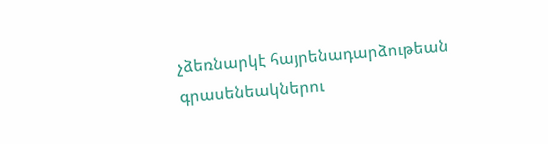չձեռնարկէ հայրենադարձութեան գրասենեակներու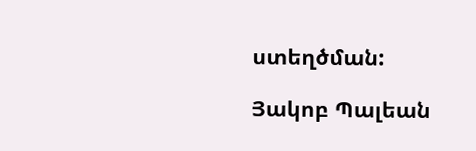ստեղծման:

Յակոբ Պալեան